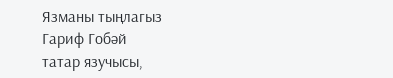Язманы тыңлагыз
Гариф Гобәй
татар язучысы,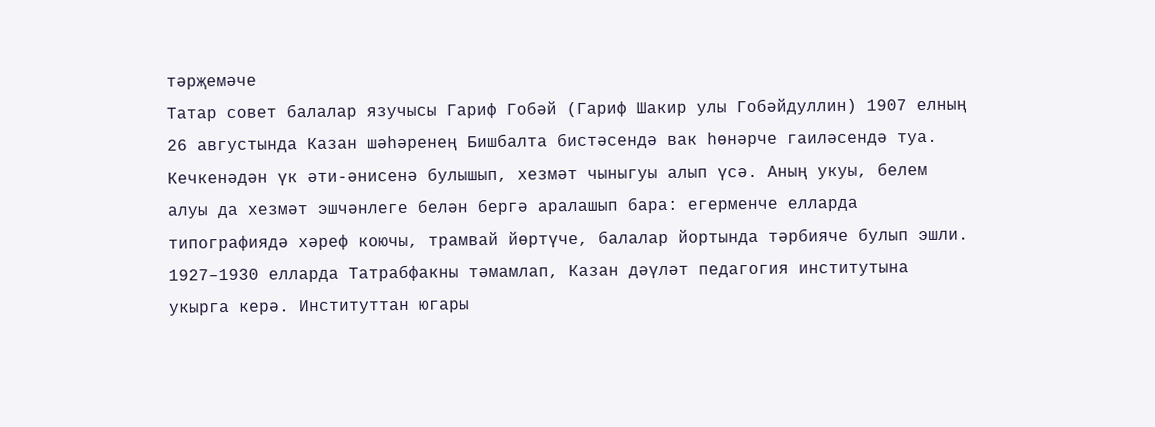тәрҗемәче
Татар совет балалар язучысы Гариф Гобәй (Гариф Шакир улы Гобәйдуллин) 1907 елның 26 августында Казан шәһәренең Бишбалта бистәсендә вак һөнәрче гаиләсендә туа.
Кечкенәдән үк әти-әнисенә булышып, хезмәт чыныгуы алып үсә. Аның укуы, белем алуы да хезмәт эшчәнлеге белән бергә аралашып бара: егерменче елларда типографиядә хәреф коючы, трамвай йөртүче, балалар йортында тәрбияче булып эшли. 1927–1930 елларда Татрабфакны тәмамлап, Казан дәүләт педагогия институтына укырга керә. Институттан югары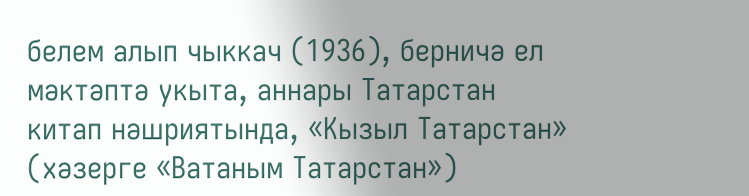белем алып чыккач (1936), берничә ел мәктәптә укыта, аннары Татарстан китап нәшриятында, «Кызыл Татарстан» (хәзерге «Ватаным Татарстан»)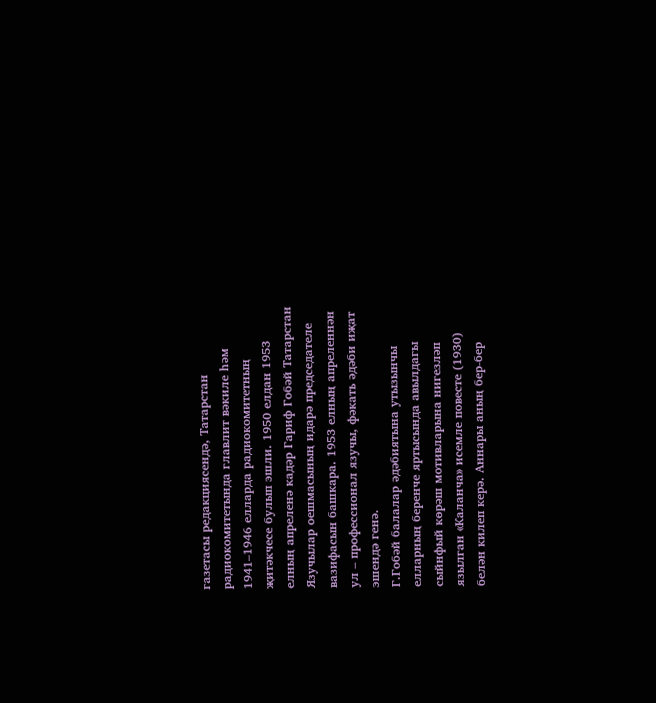газетасы редакциясендә, Татарстан радиокомитетында главлит вәкиле һәм 1941–1946 елларда радиокомитетның җитәкчесе булып эшли. 1950 елдан 1953 елның апреленә кадәр Гариф Гобәй Татарстан Язучылар оешмасының идарә председателе вазифасын башкара. 1953 елның апреленнән ул – профессионал язучы, фәкать әдәби иҗат эшендә генә.
Г.Гобәй балалар әдәбиятына утызынчы елларның беренче яртысында авылдагы сыйнфый көрәш мотивларына нигезләп язылган «Каланча» исемле повесте (1930) белән килеп керә. Аннары аның бер-бер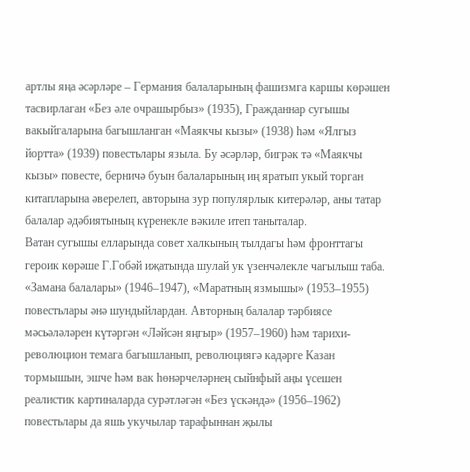артлы яңа әсәрләре – Германия балаларының фашизмга каршы көрәшен тасвирлаган «Без әле очрашырбыз» (1935), Гражданнар сугышы вакыйгаларына багышланган «Маякчы кызы» (1938) һәм «Ялгыз йортта» (1939) повестьлары языла. Бу әсәрләр, бигрәк тә «Маякчы кызы» повесте, берничә буын балаларының иң яратып укый торган китапларына әверелеп, авторына зур популярлык китерәләр, аны татар балалар әдәбиятының күренекле вәкиле итеп таныталар.
Ватан сугышы елларында совет халкының тылдагы һәм фронттагы героик көрәше Г.Гобәй иҗатында шулай ук үзенчәлекле чагылыш таба. «Замана балалары» (1946–1947), «Маратның язмышы» (1953–1955) повестьлары әнә шундыйлардан. Авторның балалар тәрбиясе мәсьәләләрен күтәргән «Ләйсән яңгыр» (1957–1960) һәм тарихи-революцион темага багышланып, революциягә кадәрге Казан тормышын, эшче һәм вак һөнәрчеләрнең сыйнфый аңы үсешен реалистик картиналарда сурәтләгән «Без үскәндә» (1956–1962) повестьлары да яшь укучылар тарафыннан җылы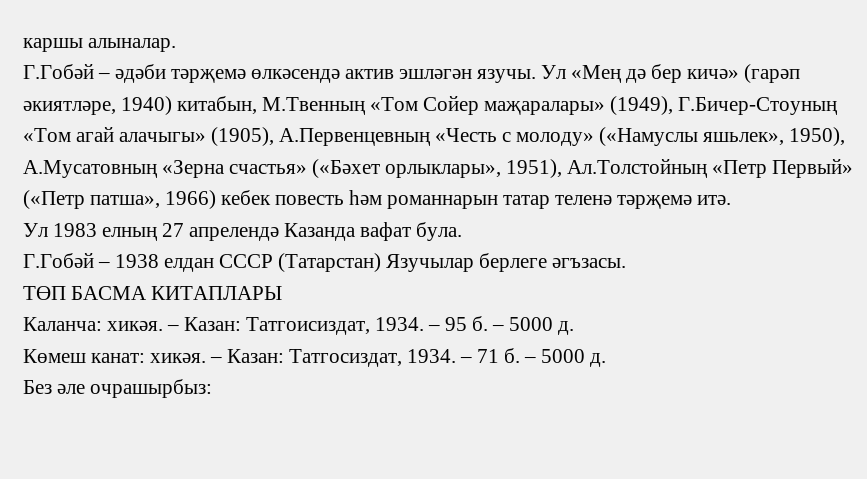каршы алыналар.
Г.Гобәй – әдәби тәрҗемә өлкәсендә актив эшләгән язучы. Ул «Мең дә бер кичә» (гарәп әкиятләре, 1940) китабын, М.Твенның «Том Сойер маҗаралары» (1949), Г.Бичер-Стоуның «Том агай алачыгы» (1905), А.Первенцевның «Честь с молоду» («Намуслы яшьлек», 1950), А.Мусатовның «Зерна счастья» («Бәхет орлыклары», 1951), Ал.Толстойның «Петр Первый» («Петр патша», 1966) кебек повесть һәм романнарын татар теленә тәрҗемә итә.
Ул 1983 елның 27 апрелендә Казанда вафат була.
Г.Гобәй – 1938 елдан СССР (Татарстан) Язучылар берлеге әгъзасы.
ТӨП БАСМА КИТАПЛАРЫ
Каланча: хикәя. – Казан: Татгоисиздат, 1934. – 95 б. – 5000 д.
Көмеш канат: хикәя. – Казан: Татгосиздат, 1934. – 71 б. – 5000 д.
Без әле очрашырбыз: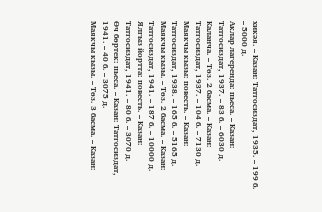хикәя. – Казан: Татгосиздат, 1935. – 199 б. – 5000 д.
Аклар лагеренда: пьеса. – Казан: Татгосиздат, 1937. – 83 б. – 6030 д.
Каланча. – Төз. 2 басма. – Казан: Татгосиздат, 1937. – 104 б. – 7130 д.
Маякчы кызы: повесть. – Казан: Татгосиздат, 1938. – 165 б. – 5165 д.
Маякчы кызы. – Төз. 2 басма. – Казан: Татгосиздат, 1941. – 187 б. – 10000 д.
Ялгыз йортта: повесть. – Казан: Татгосиздат, 1941. – 80 б. – 3070 д.
Өч бөртек: пьеса. – Казан: Татгосиздат, 1941. – 40 б. – 3075 д.
Маякчы кызы. – Төз. 3 басма. – Казан: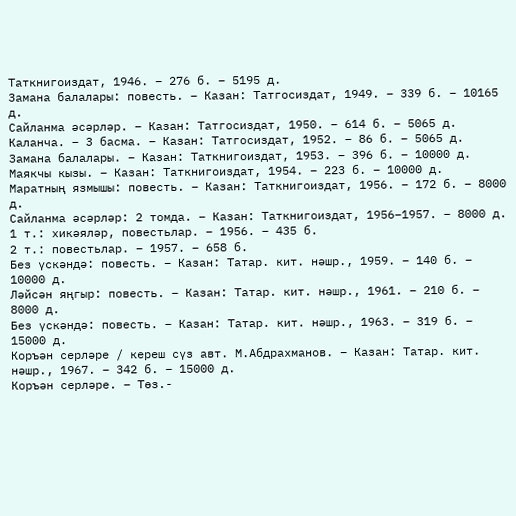Таткнигоиздат, 1946. – 276 б. – 5195 д.
Замана балалары: повесть. – Казан: Татгосиздат, 1949. – 339 б. – 10165 д.
Сайланма әсәрләр. – Казан: Татгосиздат, 1950. – 614 б. – 5065 д.
Каланча. – 3 басма. – Казан: Татгосиздат, 1952. – 86 б. – 5065 д.
Замана балалары. – Казан: Таткнигоиздат, 1953. – 396 б. – 10000 д.
Маякчы кызы. – Казан: Таткнигоиздат, 1954. – 223 б. – 10000 д.
Маратның язмышы: повесть. – Казан: Таткнигоиздат, 1956. – 172 б. – 8000 д.
Сайланма әсәрләр: 2 томда. – Казан: Таткнигоиздат, 1956–1957. – 8000 д.
1 т.: хикәяләр, повестьлар. – 1956. – 435 б.
2 т.: повестьлар. – 1957. – 658 б.
Без үскәндә: повесть. – Казан: Татар. кит. нәшр., 1959. – 140 б. – 10000 д.
Ләйсән яңгыр: повесть. – Казан: Татар. кит. нәшр., 1961. – 210 б. – 8000 д.
Без үскәндә: повесть. – Казан: Татар. кит. нәшр., 1963. – 319 б. – 15000 д.
Коръән серләре / кереш сүз авт. М.Абдрахманов. – Казан: Татар. кит. нәшр., 1967. – 342 б. – 15000 д.
Коръән серләре. – Төз.-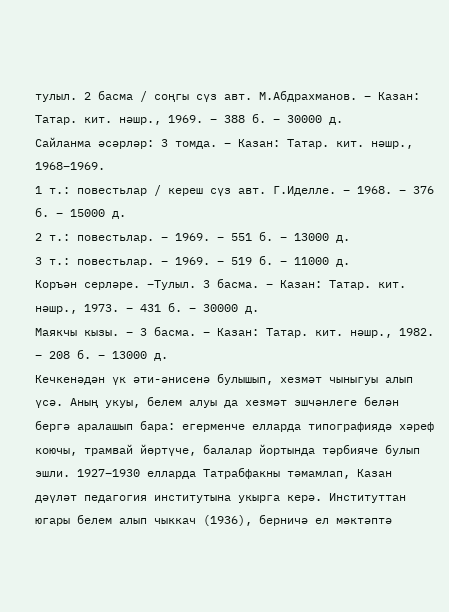тулыл. 2 басма / соңгы сүз авт. М.Абдрахманов. – Казан: Татар. кит. нәшр., 1969. – 388 б. – 30000 д.
Сайланма әсәрләр: 3 томда. – Казан: Татар. кит. нәшр., 1968–1969.
1 т.: повестьлар / кереш сүз авт. Г.Иделле. – 1968. – 376 б. – 15000 д.
2 т.: повестьлар. – 1969. – 551 б. – 13000 д.
3 т.: повестьлар. – 1969. – 519 б. – 11000 д.
Коръән серләре. –Тулыл. 3 басма. – Казан: Татар. кит. нәшр., 1973. – 431 б. – 30000 д.
Маякчы кызы. – 3 басма. – Казан: Татар. кит. нәшр., 1982. – 208 б. – 13000 д.
Кечкенәдән үк әти-әнисенә булышып, хезмәт чыныгуы алып үсә. Аның укуы, белем алуы да хезмәт эшчәнлеге белән бергә аралашып бара: егерменче елларда типографиядә хәреф коючы, трамвай йөртүче, балалар йортында тәрбияче булып эшли. 1927–1930 елларда Татрабфакны тәмамлап, Казан дәүләт педагогия институтына укырга керә. Институттан югары белем алып чыккач (1936), берничә ел мәктәптә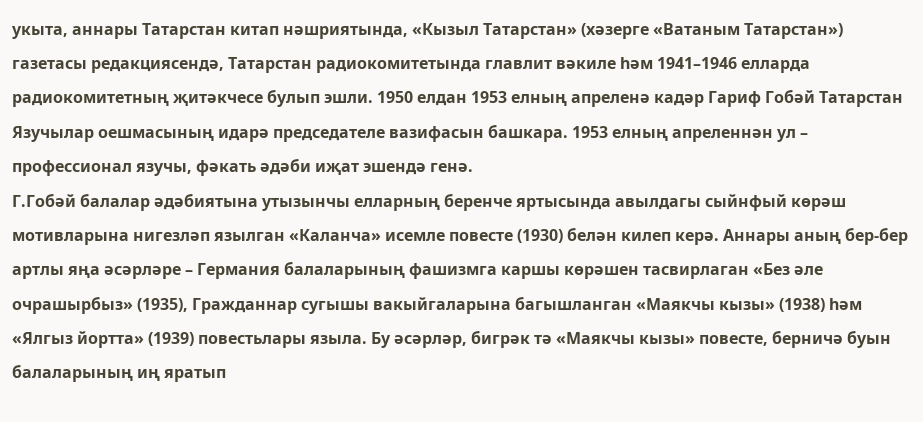укыта, аннары Татарстан китап нәшриятында, «Кызыл Татарстан» (хәзерге «Ватаным Татарстан») газетасы редакциясендә, Татарстан радиокомитетында главлит вәкиле һәм 1941–1946 елларда радиокомитетның җитәкчесе булып эшли. 1950 елдан 1953 елның апреленә кадәр Гариф Гобәй Татарстан Язучылар оешмасының идарә председателе вазифасын башкара. 1953 елның апреленнән ул – профессионал язучы, фәкать әдәби иҗат эшендә генә.
Г.Гобәй балалар әдәбиятына утызынчы елларның беренче яртысында авылдагы сыйнфый көрәш мотивларына нигезләп язылган «Каланча» исемле повесте (1930) белән килеп керә. Аннары аның бер-бер артлы яңа әсәрләре – Германия балаларының фашизмга каршы көрәшен тасвирлаган «Без әле очрашырбыз» (1935), Гражданнар сугышы вакыйгаларына багышланган «Маякчы кызы» (1938) һәм «Ялгыз йортта» (1939) повестьлары языла. Бу әсәрләр, бигрәк тә «Маякчы кызы» повесте, берничә буын балаларының иң яратып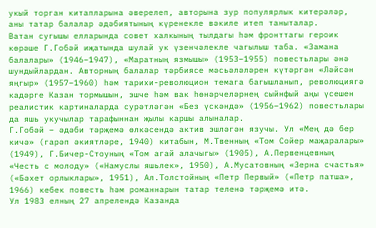укый торган китапларына әверелеп, авторына зур популярлык китерәләр, аны татар балалар әдәбиятының күренекле вәкиле итеп таныталар.
Ватан сугышы елларында совет халкының тылдагы һәм фронттагы героик көрәше Г.Гобәй иҗатында шулай ук үзенчәлекле чагылыш таба. «Замана балалары» (1946–1947), «Маратның язмышы» (1953–1955) повестьлары әнә шундыйлардан. Авторның балалар тәрбиясе мәсьәләләрен күтәргән «Ләйсән яңгыр» (1957–1960) һәм тарихи-революцион темага багышланып, революциягә кадәрге Казан тормышын, эшче һәм вак һөнәрчеләрнең сыйнфый аңы үсешен реалистик картиналарда сурәтләгән «Без үскәндә» (1956–1962) повестьлары да яшь укучылар тарафыннан җылы каршы алыналар.
Г.Гобәй – әдәби тәрҗемә өлкәсендә актив эшләгән язучы. Ул «Мең дә бер кичә» (гарәп әкиятләре, 1940) китабын, М.Твенның «Том Сойер маҗаралары» (1949), Г.Бичер-Стоуның «Том агай алачыгы» (1905), А.Первенцевның «Честь с молоду» («Намуслы яшьлек», 1950), А.Мусатовның «Зерна счастья» («Бәхет орлыклары», 1951), Ал.Толстойның «Петр Первый» («Петр патша», 1966) кебек повесть һәм романнарын татар теленә тәрҗемә итә.
Ул 1983 елның 27 апрелендә Казанда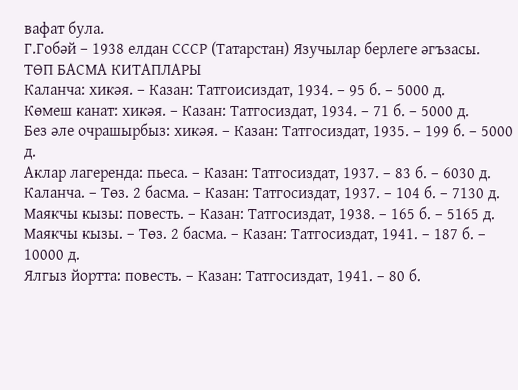вафат була.
Г.Гобәй – 1938 елдан СССР (Татарстан) Язучылар берлеге әгъзасы.
ТӨП БАСМА КИТАПЛАРЫ
Каланча: хикәя. – Казан: Татгоисиздат, 1934. – 95 б. – 5000 д.
Көмеш канат: хикәя. – Казан: Татгосиздат, 1934. – 71 б. – 5000 д.
Без әле очрашырбыз: хикәя. – Казан: Татгосиздат, 1935. – 199 б. – 5000 д.
Аклар лагеренда: пьеса. – Казан: Татгосиздат, 1937. – 83 б. – 6030 д.
Каланча. – Төз. 2 басма. – Казан: Татгосиздат, 1937. – 104 б. – 7130 д.
Маякчы кызы: повесть. – Казан: Татгосиздат, 1938. – 165 б. – 5165 д.
Маякчы кызы. – Төз. 2 басма. – Казан: Татгосиздат, 1941. – 187 б. – 10000 д.
Ялгыз йортта: повесть. – Казан: Татгосиздат, 1941. – 80 б.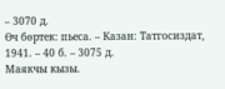– 3070 д.
Өч бөртек: пьеса. – Казан: Татгосиздат, 1941. – 40 б. – 3075 д.
Маякчы кызы.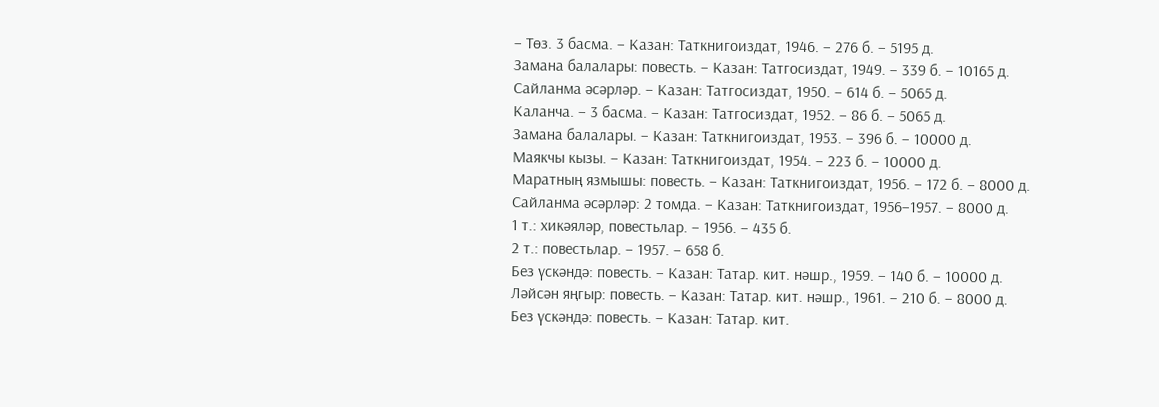– Төз. 3 басма. – Казан: Таткнигоиздат, 1946. – 276 б. – 5195 д.
Замана балалары: повесть. – Казан: Татгосиздат, 1949. – 339 б. – 10165 д.
Сайланма әсәрләр. – Казан: Татгосиздат, 1950. – 614 б. – 5065 д.
Каланча. – 3 басма. – Казан: Татгосиздат, 1952. – 86 б. – 5065 д.
Замана балалары. – Казан: Таткнигоиздат, 1953. – 396 б. – 10000 д.
Маякчы кызы. – Казан: Таткнигоиздат, 1954. – 223 б. – 10000 д.
Маратның язмышы: повесть. – Казан: Таткнигоиздат, 1956. – 172 б. – 8000 д.
Сайланма әсәрләр: 2 томда. – Казан: Таткнигоиздат, 1956–1957. – 8000 д.
1 т.: хикәяләр, повестьлар. – 1956. – 435 б.
2 т.: повестьлар. – 1957. – 658 б.
Без үскәндә: повесть. – Казан: Татар. кит. нәшр., 1959. – 140 б. – 10000 д.
Ләйсән яңгыр: повесть. – Казан: Татар. кит. нәшр., 1961. – 210 б. – 8000 д.
Без үскәндә: повесть. – Казан: Татар. кит.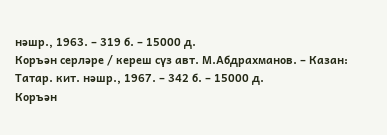нәшр., 1963. – 319 б. – 15000 д.
Коръән серләре / кереш сүз авт. М.Абдрахманов. – Казан: Татар. кит. нәшр., 1967. – 342 б. – 15000 д.
Коръән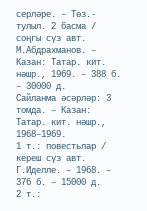серләре. – Төз.- тулыл. 2 басма / соңгы сүз авт. М.Абдрахманов. – Казан: Татар. кит. нәшр., 1969. – 388 б. – 30000 д.
Сайланма әсәрләр: 3 томда. – Казан: Татар. кит. нәшр., 1968–1969.
1 т.: повестьлар / кереш сүз авт. Г.Иделле. – 1968. – 376 б. – 15000 д.
2 т.: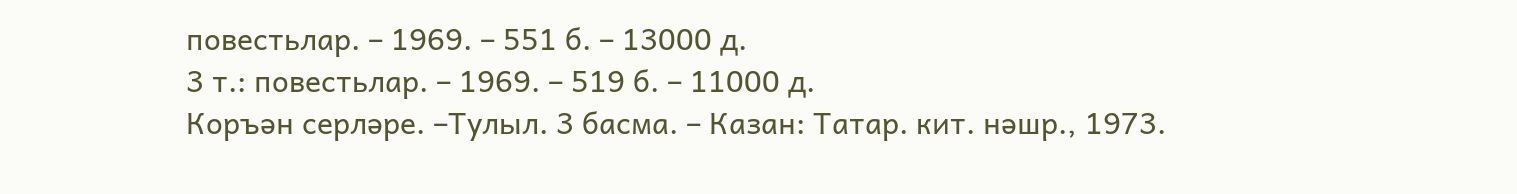повестьлар. – 1969. – 551 б. – 13000 д.
3 т.: повестьлар. – 1969. – 519 б. – 11000 д.
Коръән серләре. –Тулыл. 3 басма. – Казан: Татар. кит. нәшр., 1973.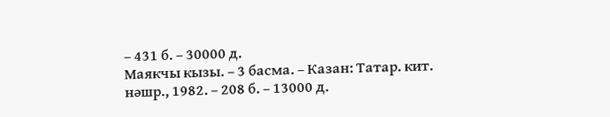– 431 б. – 30000 д.
Маякчы кызы. – 3 басма. – Казан: Татар. кит. нәшр., 1982. – 208 б. – 13000 д.